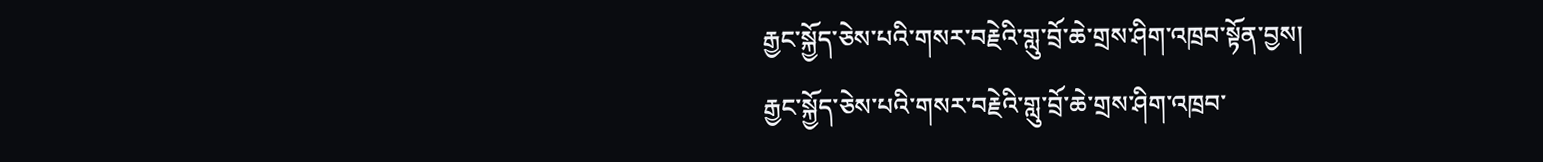རྒྱང་སྐྱོད་ཅེས་པའི་གསར་བརྗེའི་གླུ་བྲོ་ཆེ་གྲས་ཤིག་འཁྲབ་སྟོན་བྱས།
རྒྱང་སྐྱོད་ཅེས་པའི་གསར་བརྗེའི་གླུ་བྲོ་ཆེ་གྲས་ཤིག་འཁྲབ་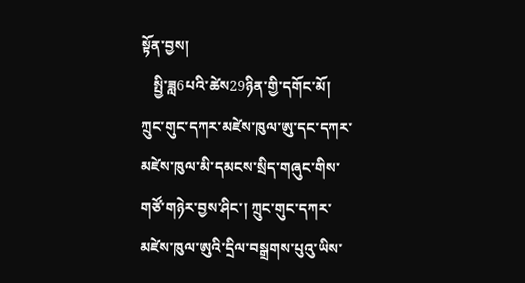སྟོན་བྱས།
   སྤྱི་ཟླ6པའི་ཚེས29ཉིན་གྱི་དགོང་མོ། ཀྲུང་གུང་དཀར་མཛེས་ཁུལ་ཨུ་དང་དཀར་མཛེས་ཁུལ་མི་དམངས་སྲིད་གཞུང་གིས་གཙོ་གཉེར་བྱས་ཤིང་། ཀྲུང་གུང་དཀར་མཛེས་ཁུལ་ཨུའི་དྲིལ་བསྒྲགས་པུའུ་ཡིས་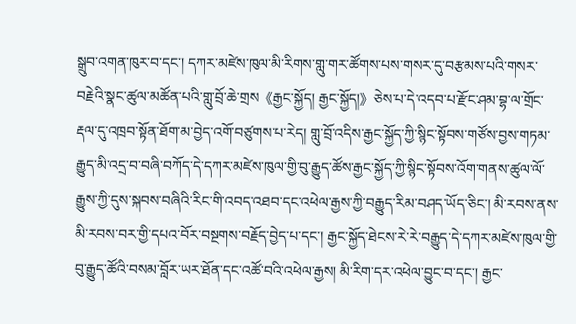སྒྲུབ་འགན་ཁུར་བ་དང་། དཀར་མཛེས་ཁུལ་མི་རིགས་གླུ་གར་ཚོགས་པས་གསར་དུ་བརྩམས་པའི་གསར་བརྗེའི་སྣང་ཚུལ་མཚོན་པའི་གླུ་བྲོ་ཆེ་གྲས《རྒྱང་སྐྱོད། རྒྱང་སྐྱོད།》ཅེས་པ་དེ་འདབ་པ་རྫོང་ཤམ་བྷ་ལ་གྲོང་རྡལ་དུ་འཁྲབ་སྟོན་ཐོག་མ་བྱེད་འགོ་བཙུགས་པ་རེད། གླུ་བྲོ་འདིས་རྒྱང་སྐྱོད་ཀྱི་སྙིང་སྟོབས་གཙོས་བྱས་གཏམ་རྒྱུད་མི་འདྲ་བ་བཞི་བཀོད་དེ་དཀར་མཛེས་ཁུལ་གྱི་བུ་རྒྱུད་ཚོས་རྒྱང་སྐྱོད་ཀྱི་སྙིང་སྟོབས་འོག་གནས་ཚུལ་ལོ་རྒྱུས་ཀྱི་དུས་སྐབས་བཞིའི་རིང་གི་འབད་འཐབ་དང་འཕེལ་རྒྱས་ཀྱི་བརྒྱུད་རིམ་བཤད་ཡོད་ཅིང་། མི་རབས་ནས་མི་རབས་བར་གྱི་དཔའ་བོར་བསྔགས་བརྗོད་བྱེད་པ་དང་། རྒྱང་སྐྱོད་ཐེངས་རེ་རེ་བརྒྱུད་དེ་དཀར་མཛེས་ཁུལ་གྱི་བུ་རྒྱུད་ཚོའི་བསམ་བློར་ཡར་ཐོན་དང་འཚོ་བའི་འཕེལ་རྒྱས། མི་རིག་དར་འཕེལ་བྱུང་བ་དང་། རྒྱང་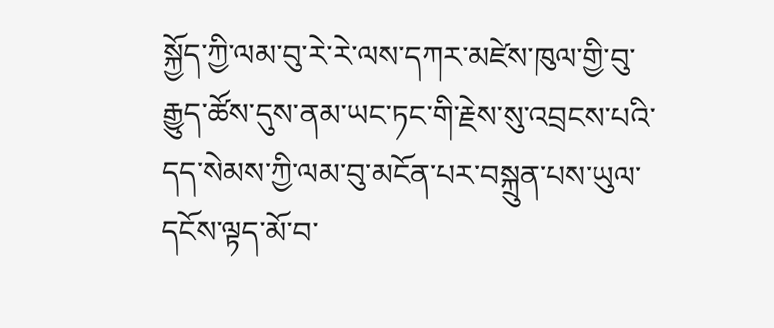སྐྱོད་ཀྱི་ལམ་བུ་རེ་རེ་ལས་དཀར་མཛེས་ཁུལ་གྱི་བུ་རྒྱུད་ཚོས་དུས་ནམ་ཡང་ཏང་གི་རྗེས་སུ་འབྲངས་པའི་དད་སེམས་ཀྱི་ལམ་བུ་མངོན་པར་བསྐྲུན་པས་ཡུལ་དངོས་ལྟད་མོ་བ་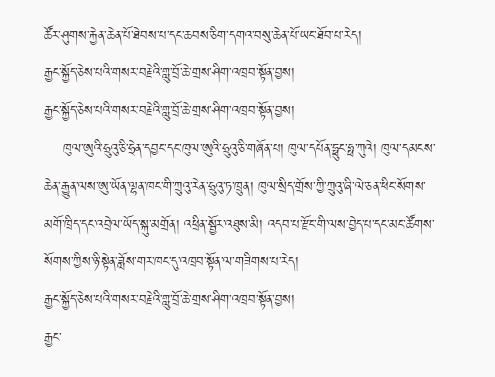ཚོར་ཤུགས་རྐྱེན་ཆེན་པོ་ཐེབས་པ་དང་ཆབས་ཅིག་དགའ་བསུ་ཆེན་པོ་ཡང་ཐོབ་པ་རེད།
རྒྱང་སྐྱོད་ཅེས་པའི་གསར་བརྗེའི་གླུ་བྲོ་ཆེ་གྲས་ཤིག་འཁྲབ་སྟོན་བྱས།
རྒྱང་སྐྱོད་ཅེས་པའི་གསར་བརྗེའི་གླུ་བྲོ་ཆེ་གྲས་ཤིག་འཁྲབ་སྟོན་བྱས།
    ཁུལ་ཨུའི་ཧྲུའུ་ཅི་ཧྲེན་དབྱང་དང་ཁུལ་ཨུའི་ཧྲུའུ་ཅི་གཞོན་པ། ཁུལ་དཔོན་ཧྥུང་ཧྥ་ཀུའེ། ཁུལ་དམངས་ཆེན་རྒྱུན་ལས་ཨུ་ཡོན་ལྷན་ཁང་གི་ཀྲུའུ་རེན་ཧྲུའུ་ཏ་ཁྲུན། ཁུལ་སྲིད་གྲོས་ཀྱི་ཀྲུའུ་ཞི་ལེ་ཅན་ཕིང་སོགས་མགོ་ཁྲིད་དང་འབྲེལ་ཡོད་སྐུ་མགྲོན། འཕྲིན་སྦྱོར་འཐུས་མི། འདབ་པ་རྫོང་གི་ལས་བྱེད་པ་དང་མང་ཚོགས་སོགས་ཀྱིས་ཉི་སྟེན་ཟློས་གར་ཁང་དུ་འཁྲབ་སྟོན་ལ་གཟིགས་པ་རེད།
རྒྱང་སྐྱོད་ཅེས་པའི་གསར་བརྗེའི་གླུ་བྲོ་ཆེ་གྲས་ཤིག་འཁྲབ་སྟོན་བྱས།
རྒྱང་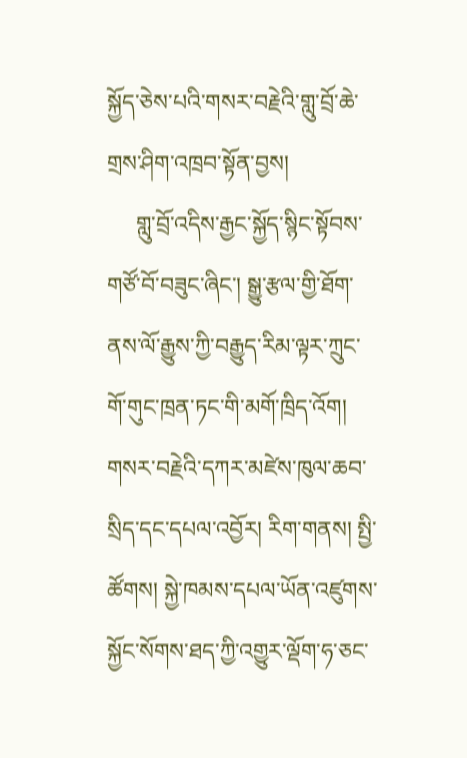སྐྱོད་ཅེས་པའི་གསར་བརྗེའི་གླུ་བྲོ་ཆེ་གྲས་ཤིག་འཁྲབ་སྟོན་བྱས།
     གླུ་བྲོ་འདིས་རྒྱང་སྐྱོད་སྙིང་སྟོབས་གཙོ་བོ་བཟུང་ཞིང་། སྒྱུ་རྩལ་གྱི་ཐོག་ནས་ལོ་རྒྱུས་ཀྱི་བརྒྱུད་རིམ་ལྟར་ཀྲུང་གོ་གུང་ཁྲན་ཏང་གི་མགོ་ཁྲིད་འོག། གསར་བརྗེའི་དཀར་མཛེས་ཁུལ་ཆབ་སྲིད་དང་དཔལ་འབྱོར། རིག་གནས། སྤྱི་ཚོགས། སྐྱེ་ཁམས་དཔལ་ཡོན་འཛུགས་སྐྱོང་སོགས་ཐད་ཀྱི་འགྱུར་ལྡོག་ཧ་ཅང་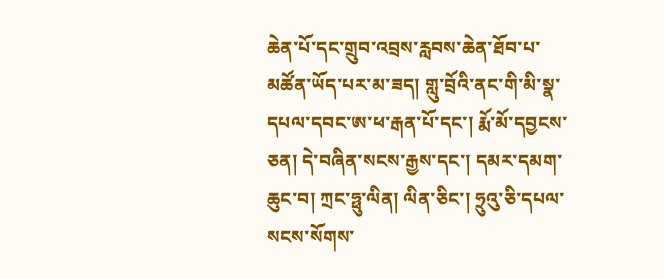ཆེན་པོ་དང་གྲུབ་འབྲས་རླབས་ཆེན་ཐོབ་པ་མཚོན་ཡོད་པར་མ་ཟད། གླུ་བྲོའི་ནང་གི་མི་སྣ་དཔལ་དབང་ཨ་ཕ་རྒན་པོ་དང་། རྨོ་མོ་དབྱངས་ཅན། དེ་བཞིན་སངས་རྒྱས་དང་། དམར་དམག་ཆུང་བ། ཀྲང་ཧྥུ་ལིན། ལིན་ཅིང་། ཧྲུའུ་ཅི་དཔལ་སངས་སོགས་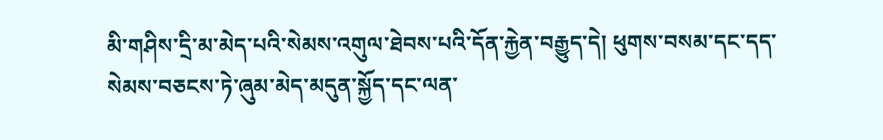མི་གཤིས་དྲི་མ་མེད་པའི་སེམས་འགུལ་ཐེབས་པའི་དོན་རྐྱེན་བརྒྱུད་དེ། ཕུགས་བསམ་དང་དད་སེམས་བཅངས་ཏེ་ཞུམ་མེད་མདུན་སྐྱོད་དང་ལན་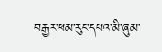བརྒྱར་ཕམ་རུང་དཔའ་མི་ཞུམ་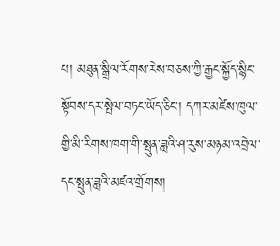པ། མཐུན་སྒྲིལ་རོགས་རེས་བཅས་ཀྱི་རྒྱང་སྐྱོད་སྙིང་སྟོབས་དར་སྤེལ་བཏང་ཡོད་ཅིང་། དཀར་མཛེས་ཁུལ་གྱི་མི་རིགས་ཁག་གི་སྤུན་ཟླའི་ཤ་རུས་མཉམ་འབྲེལ་དང་སྤུན་ཟླའི་མཛའ་གྲོགས།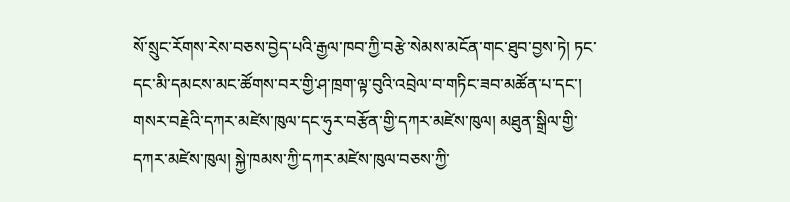སོ་སྲུང་རོགས་རེས་བཅས་བྱེད་པའི་རྒྱལ་ཁབ་ཀྱི་བརྩེ་སེམས་མངོན་གང་ཐུབ་བྱས་ཏེ། ཏང་དང་མི་དམངས་མང་ཚོགས་བར་གྱི་ཤ་ཁྲག་ལྟ་བུའི་འབྲེལ་བ་གཏིང་ཟབ་མཚོན་པ་དང་། གསར་བརྗེའི་དཀར་མཛེས་ཁུལ་དང་ཧུར་བརྩོན་གྱི་དཀར་མཛེས་ཁུལ། མཐུན་སྒྲིལ་གྱི་དཀར་མཛེས་ཁུལ། སྐྱེ་ཁམས་ཀྱི་དཀར་མཛེས་ཁུལ་བཅས་ཀྱི་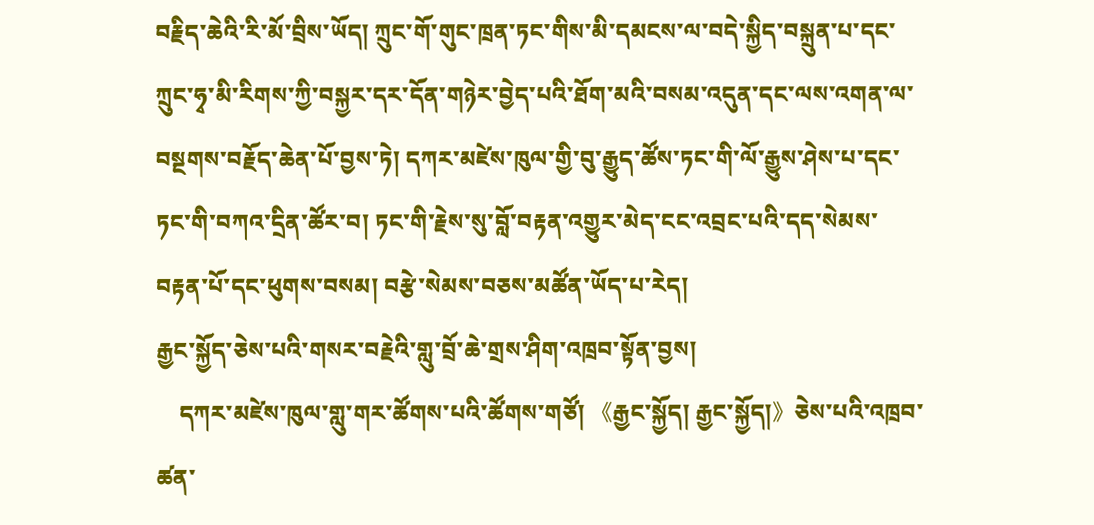བརྗིད་ཆེའི་རི་མོ་བྲིས་ཡོད། ཀྲུང་གོ་གུང་ཁྲན་ཏང་གིས་མི་དམངས་ལ་བདེ་སྐྱིད་བསྐྲུན་པ་དང་ཀྲུང་ཧྭ་མི་རིགས་ཀྱི་བསྐྱར་དར་དོན་གཉེར་བྱེད་པའི་ཐོག་མའི་བསམ་འདུན་དང་ལས་འགན་ལ་བསྔགས་བརྗོད་ཆེན་པོ་བྱས་ཏེ། དཀར་མཛེས་ཁུལ་གྱི་བུ་རྒྱུད་ཚོས་ཏང་གི་ལོ་རྒྱུས་ཤེས་པ་དང་ཏང་གི་བཀའ་དྲིན་ཚོར་བ། ཏང་གི་རྗེས་སུ་བློ་བརྟན་འགྱུར་མེད་ངང་འབྲང་པའི་དད་སེམས་བརྟན་པོ་དང་ཕུགས་བསམ། བརྩེ་སེམས་བཅས་མཚོན་ཡོད་པ་རེད།
རྒྱང་སྐྱོད་ཅེས་པའི་གསར་བརྗེའི་གླུ་བྲོ་ཆེ་གྲས་ཤིག་འཁྲབ་སྟོན་བྱས།
    དཀར་མཛེས་ཁུལ་གླུ་གར་ཚོགས་པའི་ཚོགས་གཙོ། 《རྒྱང་སྐྱོད། རྒྱང་སྐྱོད།》ཅེས་པའི་འཁྲབ་ཚན་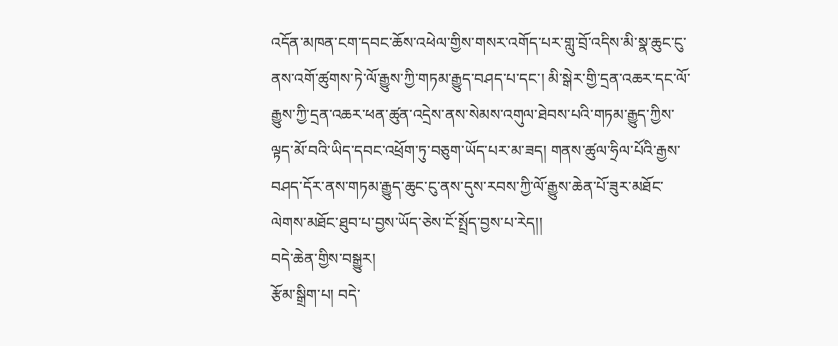འདོན་མཁན་ངག་དབང་ཆོས་འཕེལ་གྱིས་གསར་འགོད་པར་གླུ་བྲོ་འདིས་མི་སྣ་ཆུང་ངུ་ནས་འགོ་ཚུགས་ཏེ་ལོ་རྒྱུས་ཀྱི་གཏམ་རྒྱུད་བཤད་པ་དང་། མི་སྒེར་གྱི་དྲན་འཆར་དང་ལོ་རྒྱུས་ཀྱི་དྲན་འཆར་ཕན་ཚུན་འདྲེས་ནས་སེམས་འགུལ་ཐེབས་པའི་གཏམ་རྒྱུད་ཀྱིས་ལྟད་མོ་བའི་ཡིད་དབང་འཕྲོག་ཏུ་བཅུག་ཡོད་པར་མ་ཟད། གནས་ཚུལ་ཧྲིལ་པོའི་རྒྱས་བཤད་དོར་ནས་གཏམ་རྒྱུད་ཆུང་ངུ་ནས་དུས་རབས་ཀྱི་ལོ་རྒྱུས་ཆེན་པོ་ཟུར་མཐོང་ལེགས་མཐོང་ཐུབ་པ་བྱས་ཡོད་ཅེས་ངོ་སྤྲོད་བྱས་པ་རེད།།
བདེ་ཆེན་གྱིས་བསྒྱུར།
རྩོམ་སྒྲིག་པ། བདེ་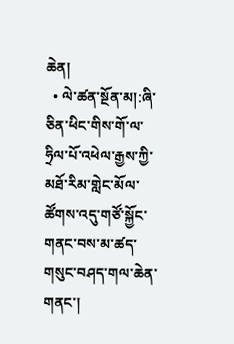ཆེན།
  • ལེ་ཚན་སྔོན་མ།:ཞི་ཅིན་ཕིང་གིས་གོ་ལ་ཧྲིལ་པོ་འཕེལ་རྒྱས་ཀྱི་མཐོ་རིམ་གླེང་མོལ་ཚོགས་འདུ་གཙོ་སྐྱོང་གནང་བས་མ་ཚད་གསུང་བཤད་གལ་ཆེན་གནང་།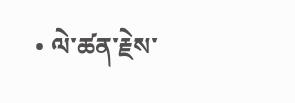• ལེ་ཚན་རྗེས་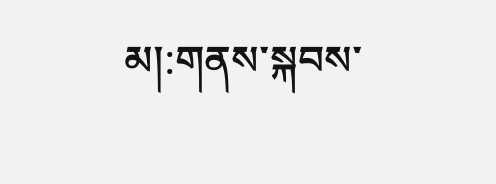མ།:གནས་སྐབས་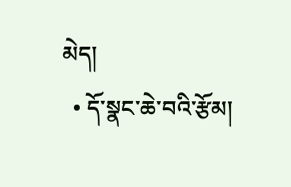མེད།
  • དོ་སྣང་ཆེ་བའི་རྩོམ།